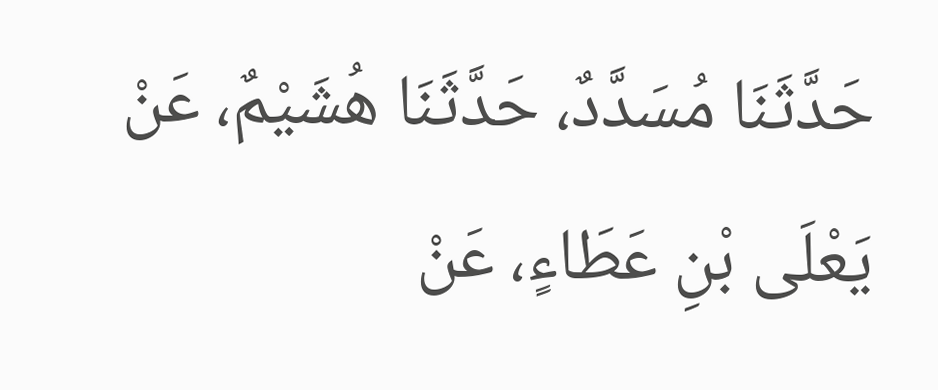حَدَّثَنَا مُسَدَّدٌ، حَدَّثَنَا هُشَيْمٌ، عَنْ يَعْلَى بْنِ عَطَاءٍ، عَنْ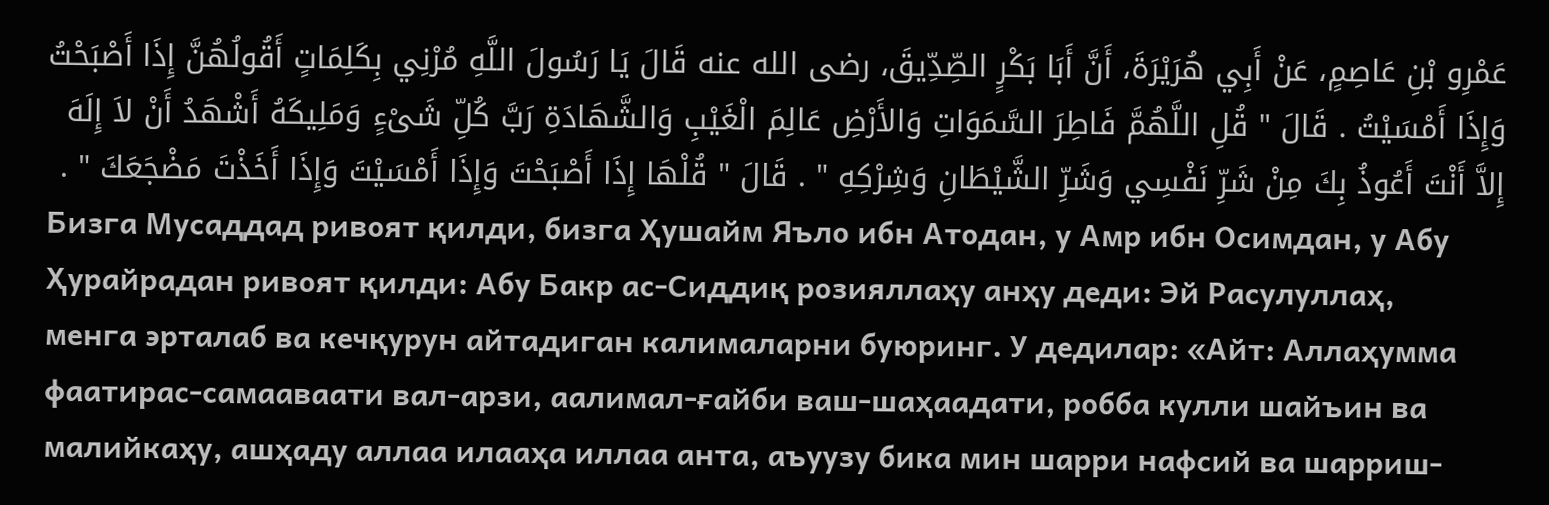عَمْرِو بْنِ عَاصِمٍ، عَنْ أَبِي هُرَيْرَةَ، أَنَّ أَبَا بَكْرٍ الصِّدِّيقَ، رضى الله عنه قَالَ يَا رَسُولَ اللَّهِ مُرْنِي بِكَلِمَاتٍ أَقُولُهُنَّ إِذَا أَصْبَحْتُ وَإِذَا أَمْسَيْتُ . قَالَ " قُلِ اللَّهُمَّ فَاطِرَ السَّمَوَاتِ وَالأَرْضِ عَالِمَ الْغَيْبِ وَالشَّهَادَةِ رَبَّ كُلِّ شَىْءٍ وَمَلِيكَهُ أَشْهَدُ أَنْ لاَ إِلَهَ إِلاَّ أَنْتَ أَعُوذُ بِكَ مِنْ شَرِّ نَفْسِي وَشَرِّ الشَّيْطَانِ وَشِرْكِهِ " . قَالَ " قُلْهَا إِذَا أَصْبَحْتَ وَإِذَا أَمْسَيْتَ وَإِذَا أَخَذْتَ مَضْجَعَكَ " .
Бизга Мусаддад ривоят қилди, бизга Ҳушайм Яъло ибн Атодан, у Амр ибн Осимдан, у Абу Ҳурайрадан ривоят қилди: Абу Бакр ас-Сиддиқ розияллаҳу анҳу деди: Эй Расулуллаҳ, менга эрталаб ва кечқурун айтадиган калималарни буюринг. У дедилар: «Айт: Аллаҳумма фаатирас-самааваати вал-арзи, аалимал-ғайби ваш-шаҳаадати, робба кулли шайъин ва малийкаҳу, ашҳаду аллаа илааҳа иллаа анта, аъуузу бика мин шарри нафсий ва шарриш-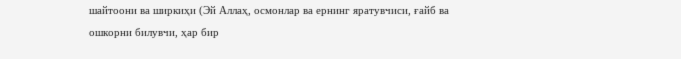шайтоони ва ширкиҳи (Эй Аллаҳ, осмонлар ва ернинг яратувчиси, ғайб ва ошкорни билувчи, ҳар бир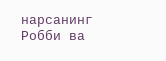нарсанинг Робби ва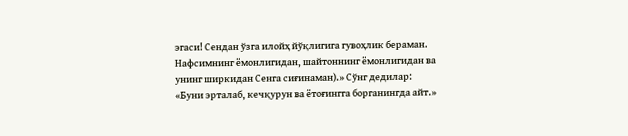эгаси! Сендан ўзга илойҳ йўқлигига гувоҳлик бераман. Нафсимнинг ёмонлигидан, шайтоннинг ёмонлигидан ва унинг ширкидан Сенга сиғинаман).» Сўнг дедилар: «Буни эрталаб, кечқурун ва ётоғингга борганингда айт.»